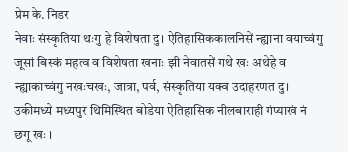प्रेम के. निडर
नेवाः संस्कृतिया थःगु हे विशेषता दु। ऐतिहासिककालनिसें न्ह्याना वयाच्वंगु जूसां बिस्कं महत्व व विशेषता खनाः झी नेवातसें गथे खः अथेहे व न्ह्याकाच्वंगु नखःचखः, जात्रा, पर्व, संस्कृतिया यक्व उदाहरणत दु। उकीमध्ये मध्यपुर थिमिस्थित बोडेया ऐतिहासिक नीलबाराही गंप्याखं नं छगू खः ।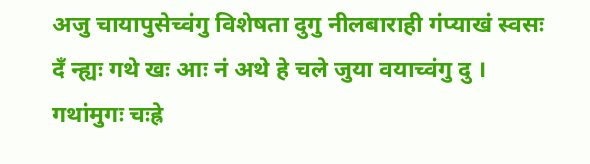अजु चायापुसेच्वंगु विशेषता दुगु नीलबाराही गंप्याखं स्वसः दँ न्ह्यः गथे खः आः नं अथे हे चले जुया वयाच्वंगु दु ।
गथांमुगः चःह्रे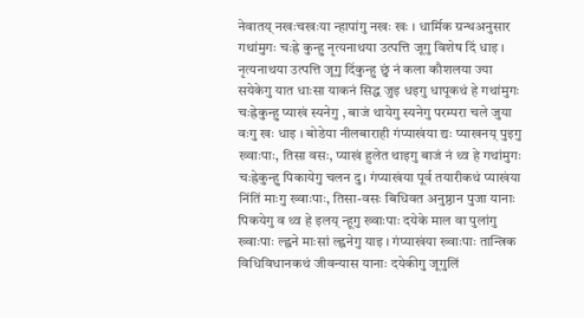नेवातय् नखःचखःया न्हापांगु नखः खः । धार्मिक ग्रन्थअनुसार गथांमुगः चःह्रे कुन्हु नृत्यनाथया उत्पत्ति जूगु विशेष दिं धाइ । नृत्यनाथया उत्पत्ति जूगु दिंकुन्हु छुं नं कला कौशलया ज्या सयेकेगु यात धाःसा याकनं सिद्ध जुइ धइगु धापूकथं हे गथांमुगः चःह्रेकुन्हु प्याखं स्यनेगु , बाजं थायेगु स्यनेगु परम्परा चले जुया वःगु खः धाइ । बोडेया नीलबाराही गंप्याखंया द्यः प्याखनय् पुइगु ख्वाःपाः, तिसा वसः, प्याखं हुलेत थाइगु बाजं नं थ्व हे गथांमुगः चःह्रेकुन्हु पिकायेगु चलन दु। गंप्याखंया पूर्व तयारीकथं प्याखंया निंतिं माःगु ख्वाःपाः, तिसा-वसः बिधिवत अनुष्ठान पुजा यानाः पिकयेगु व थ्व हे इलय् न्हूगु ख्वाःपाः दयेके माल वा पुलांगु ख्वाःपाः ल्ह्वने माःसां ल्ह्वनेगु याइ । गंप्याखंया ख्वाःपाः तान्त्रिक विधिविधानकथं जीवन्यास यानाः दयेकीगु जूगुलिं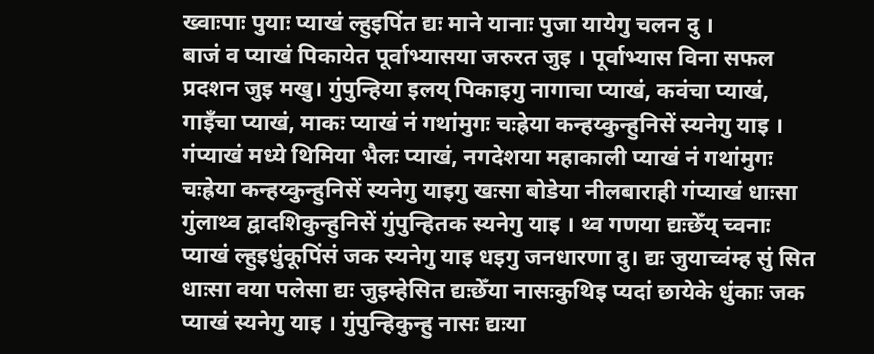ख्वाःपाः पुयाः प्याखं ल्हुइपिंत द्यः माने यानाः पुजा यायेगु चलन दु ।
बाजं व प्याखं पिकायेत पूर्वाभ्यासया जरुरत जुइ । पूर्वाभ्यास विना सफल प्रदशन जुइ मखु। गुंपुन्हिया इलय् पिकाइगु नागाचा प्याखं, कवंचा प्याखं, गाइँचा प्याखं, माकः प्याखं नं गथांमुगः चःह्रेया कन्हय्कुन्हुनिसें स्यनेगु याइ । गंप्याखं मध्ये थिमिया भैलः प्याखं, नगदेशया महाकाली प्याखं नं गथांमुगः चःह्रेया कन्हय्कुन्हुनिसें स्यनेगु याइगु खःसा बोडेया नीलबाराही गंप्याखं धाःसा गुंलाथ्व द्वादशिकुन्हुनिसें गुंपुन्हितक स्यनेगु याइ । थ्व गणया द्यःछेँय् च्वनाः प्याखं ल्हुइधुंकूपिंसं जक स्यनेगु याइ धइगु जनधारणा दु। द्यः जुयाच्वंम्ह सुं सित धाःसा वया पलेसा द्यः जुइम्हेसित द्यःछेँया नासःकुथिइ प्यदां छायेके धुंकाः जक प्याखं स्यनेगु याइ । गुंपुन्हिकुन्हु नासः द्यःया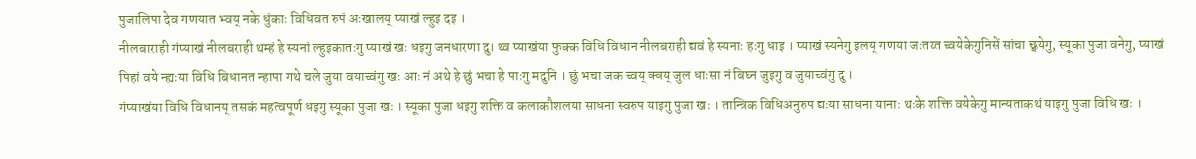पुजालिपा देव गणयात भ्वय् नके धुंकाः विधिवत रुपं अःखालय् प्याखं ल्हुइ दइ ।
नीलबाराही गंप्याखं नीलबराही थम्हं हे स्यनां ल्हुइकातःगु प्याखं खः धइगु जनधारणा दु। थ्व प्याखंया फुक्क विधि विधान नीलबराही द्यवं हे स्यनाः हःगु धाइ । प्याखं स्यनेगु इलय् गणया जःतय्त च्वयेकेगुनिसें सांचा छ्वयेगु, स्यूका पुजा वनेगु, प्याखं पिहां वये न्ह्यःया विधि बिधानत न्हापा गथे चले जुया वयाच्वंगु खः आः नं अथे हे छुं भचा हे पाःगु मदुनि । छुं भचा जक च्वय् क्वय् जुल धाःसा नं बिघ्न जुइगु व जुयाच्वंगु दु ।
गंप्याखंया विधि विधानय् तसकं महत्वपूर्ण धइगु स्यूका पुजा खः । स्यूका पुजा धइगु शक्ति व कलाकौशलया साधना स्वरुप याइगु पुजा खः । तान्त्रिक विधिअनुरुप द्यःया साधना यानाः थःके शक्ति वयेकेगु मान्यताकथं याइगु पुजा विधि खः ।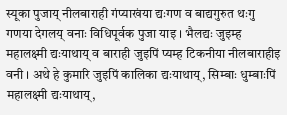स्यूका पुजाय् नीलबाराही गंप्याखंया द्यःगण व बाद्यगुरुत थःगु गणया देगलय् वनाः विधिपूर्वक पुजा याइ । भैलद्यः जुइम्ह महालक्ष्मी द्यःयाथाय् व बाराही जुइपिं प्यम्ह टिकनीया नीलबाराहीइ वनी । अथे हे कुमारि जुइपिं कालिका द्यःयाथाय्, सिम्बाः धुम्बाःपिं महालक्ष्मी द्यःयाथाय्,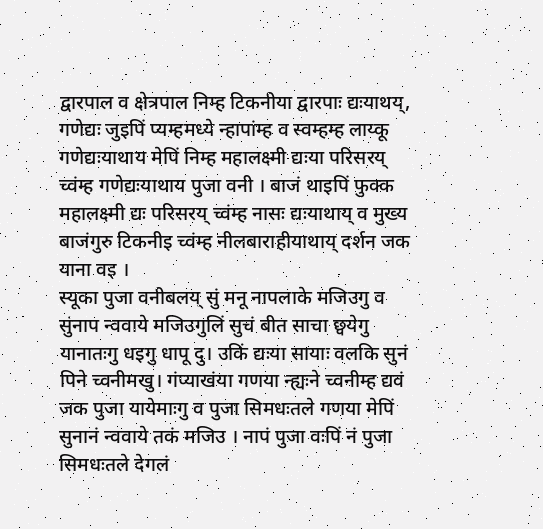द्वारपाल व क्षेत्रपाल निम्ह टिकनीया द्वारपाः द्यःयाथय्, गणेद्यः जुइपिं प्यम्हमध्ये न्हापांम्ह व स्वम्हम्ह लाय्कू गणेद्यःयाथाय मेपिं निम्ह महालक्ष्मी द्यःया परिसरय् च्वंम्ह गणेद्यःयाथाय पुजा वनी । बाजं थाइपिं फुक्क महालक्ष्मी द्यः परिसरय् च्वंम्ह नासः द्यःयाथाय् व मुख्य बाजंगुरु टिकनीइ च्वंम्ह नीलबाराहीयाथाय् दर्शन जक याना वइ ।
स्यूका पुजा वनीबलय् सुं मनू नापलाके मजिउगु व सुंनाप न्ववाये मजिउगुलिं सुचं बीत साचा छ्वयेगु यानातःगु धइगु धापू दु। उकिं द्यःया सायाः वलकि सुनं पिने च्वनीमखु। गंप्याखंया गणया न्ह्यःने च्वनीम्ह द्यवं जक पुजा यायेमाःगु व पुजा सिमधःतले गणया मेपिं सुनानं न्ववाये तकं मजिउ । नापं पुजा वःपिं नं पुजा सिमधःतले देगलं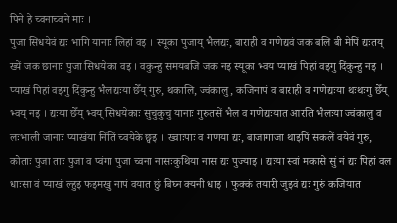पिने हे च्वनाच्वने माः ।
पुजा सिधयेवं द्यः भागि यानाः लिहां वइ । स्यूका पुजाय् भैलद्यः, बाराही व गणेद्यवं जक बलि बी मेपिं द्यःतय् ख्यें जक छानाः पुजा सिधयेका वइ । वकुन्हु समयबजि जक नइ स्यूका भ्वय प्याखं पिहां वइगु दिंकुन्हु नइ । प्याखं पिहां वइगु दिंकुन्हु भैलद्यःया छेँय् गुरु, थकालि, ज्वंकालु, कजिनापं व बाराही व गणेद्यःया थःथःगु छेँय् भ्वय् नइ । द्यःया छेँय् भ्वय् सिधयेकाः सुचुकुचु यानाः गुरुतसें भैल व गणेद्यःयात आरति भैलःया ज्वंकालु व लःभाली जानाः प्याखंया निंतिं च्वयेके छ्वइ । ख्वाःपाः व गणया द्यः, बाजागाजा थाइपिं सकलें वयेवं गुरु, कोताः पुजा ताः पुजा व प्वंगा पुजा च्वना नासःकुथिया नास द्यः पुज्याइ । द्यःया स्वां मकासे सुं नं द्यः पिहां वल धाःसा वं प्याखं ल्हुइ फइमखु नापं वयात छुं बिघ्न क्यनी धाइ । फुक्कं तयारी जुइवं द्यः गुरुं कजियात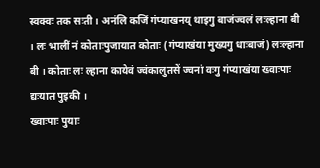स्वक्वः तक सःती । अनंलि कजिं गंप्याखनय् थाइगु बाजंज्वलं लःल्हाना बी । लः भालीं नं कोताःपुजायात कोताः (गंप्याखंया मुख्यगु धाःबाजं) लःल्हाना बी । कोताः लः ल्हाना कायेवं ज्वंकालुतसें ज्वनां वःगु गंप्याखंया ख्वाःपाः द्यःयात पुइकी ।
ख्वाःपाः पुयाः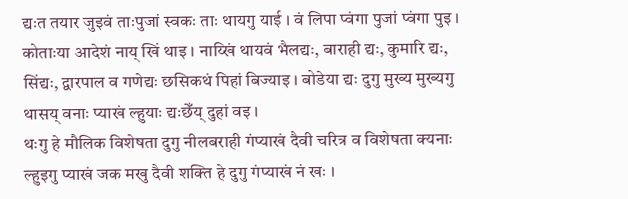द्यःत तयार जुइवं ताःपुजां स्वकः ताः थायगु याई । वं लिपा प्वंगा पुजां प्वंगा पुइ । कोताःया आदेशं नाय् खिं थाइ । नाय्खिं थायवं भैलद्यः, बाराही द्यः, कुमारि द्यः, सिंद्यः, द्वारपाल व गणेद्यः छसिकथं पिहां बिज्याइ । बोडेया द्यः दुगु मुख्य मुख्यगु थासय् वनाः प्याखं ल्हुयाः द्यःछेँय् दुहां वइ ।
थःगु हे मौलिक विशेषता दुगु नीलबराही गंप्याखं दैवी चरित्र व विशेषता क्यनाः ल्हुइगु प्याखं जक मखु दैवी शक्ति हे दुगु गंप्याखं नं खः ।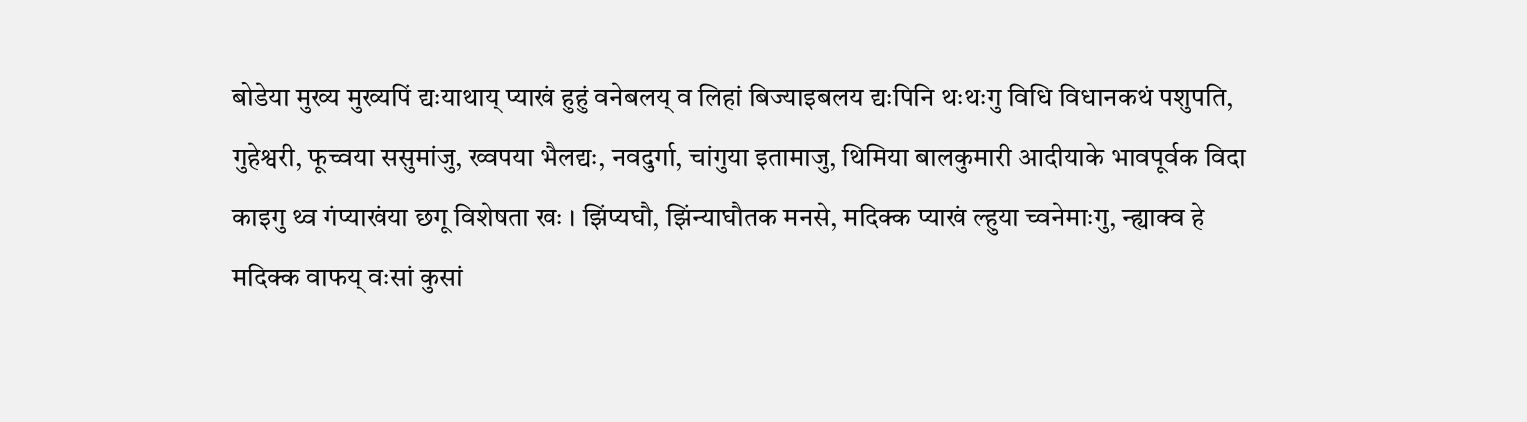बोडेया मुख्य मुख्यपिं द्यःयाथाय् प्याखं हुहुं वनेबलय् व लिहां बिज्याइबलय द्यःपिनि थःथःगु विधि विधानकथं पशुपति, गुहेश्वरी, फूच्वया ससुमांजु, ख्वपया भैलद्यः, नवदुर्गा, चांगुया इतामाजु, थिमिया बालकुमारी आदीयाके भावपूर्वक विदा काइगु थ्व गंप्याखंया छगू विशेषता खः । झिंप्यघौ, झिंन्याघौतक मनसे, मदिक्क प्याखं ल्हुया च्वनेमाःगु, न्ह्याक्व हे मदिक्क वाफय् वःसां कुसां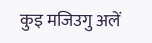कुइ मजिउगु अलें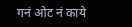गनं ओट नं काये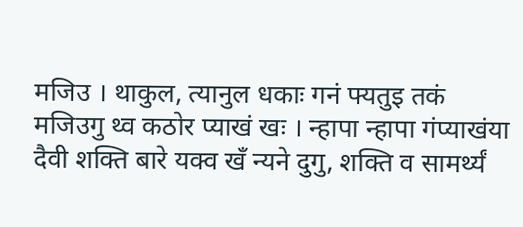मजिउ । थाकुल, त्यानुल धकाः गनं फ्यतुइ तकं मजिउगु थ्व कठोर प्याखं खः । न्हापा न्हापा गंप्याखंया दैवी शक्ति बारे यक्व खँ न्यने दुगु, शक्ति व सामर्थ्यं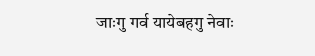जाःगु गर्व यायेबहगु नेवाः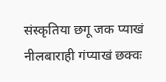संस्कृतिया छगू जक प्याखं नीलबाराही गंप्याखं छक्वः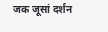जक जूसां दर्शन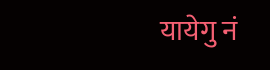यायेगु नं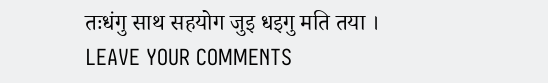तःधंगु साथ सहयोग जुइ धइगु मति तया ।
LEAVE YOUR COMMENTS